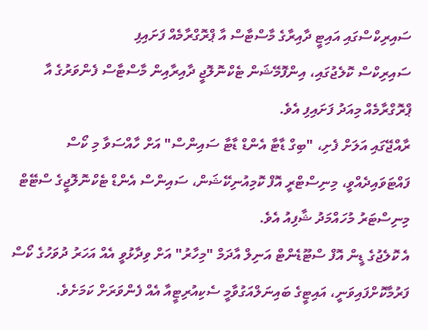ސައިރިކްސްގައި އައިޓީ ދާއިރާގެ މާސްޓާސް އާ ޕްރޮގްރާމެއް ފަށައިފި
ސައިރިކްސް ކޮލެޖުގައި، އިންފޮމޭޝަން ޓެކްނޮލޮޖީ ދާއިރާއިން މާސްޓާސް ފެންވަރުގެ އާ ޕްރޮގްރާމެއް މިއަދު ފަށައިފި އެވެ.
ރާއްޖޭގައި އަލަށް ފެށި، "ބިގް ޑާޓާ އެންޑް ޑާޓާ ސައިންސް" އަށް ހާއްސަވާ މި ކޯސް ފައްޓަވައިދެއްވީ، މިނިސްޓްރީ އޮފް ކޮމިއުނިކޭޝަން، ސައިންސް އެންޑް ޓެކްނޮލޮޖީގެ ސްޓޭޓް މިނިސްޓަރު މުހައްމަދު ޝާފިއު އެވެ.
އެ ކޮލެޖުގެ ޑީން އޮފް ސްޓޫޑެންޓް އަނިލް އާދަމް "މިހާރު" އަށް ވިދާޅުވީ އެއް އަހަރު ދުވަހުގެ ކޯސް ފަރުމާކޮށްފައިވަނީ، އައިޓީގެ ބައިނަލްއަގުވާމީ ސެކިއުރިޓީއާ އެއް ފެންވަރަށް ކަމަށެވެ.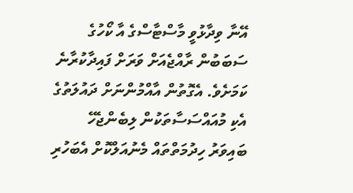އޭނާ ވިދާޅުވީ މާސްޓާސްގެ އާ ކޯހުގެ ސަބަބުން ރާއްޖެއަށް ވަރަށް ފައިދާކުރާނެ ކަމަށެވެ. އެގޮތުން އާއްމުންނަށް ދައުލަތުގެ އެކި މުއައްސަސާތަކުން ލިބެންޖެހޭ ބައިވަރު ހިދުމަތްތައް މެނުއަލްކޮށް އެބަހުރި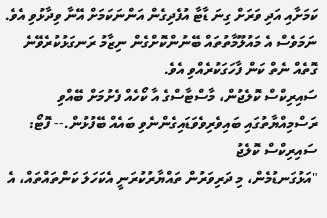ކަމަށާއި އަދި ވަރަށް ގިނަ ޑާޓާ އުފެދިގެން އަންނަކަމަށް އޭނާ ވިދާޅުވި އެވެ. ނަމަވެސް އެ މައުލޫމާތުތައް ބޭނުންކޮށްގެން ނިޒާމު ރަނގަޅުކުރެވޭނެ ގޮތެއް ނެތް ކަން ފާހަގަކުރެއްވި އެވެ.
ސައިރިކްސް ކޮލެޖުން، މާސްޓާސްގެ އާ ކޯހެއް ފެށުމަށް ބޭއްވި ރަސްމިއްޔާތުގައި ބައިވެރިވެވަޑައިގެންނެވި ބައެއް ބޭފުޅުން.-- ފޮޓޯ: ސައިރިކްސް ކޮލެޖު
"އަޅުގަނޑުމެން، މި ދަރިވަރުން ތައްޔާރުކުރަނީ އެކަހަލަ ކަންތައްތައް، އެ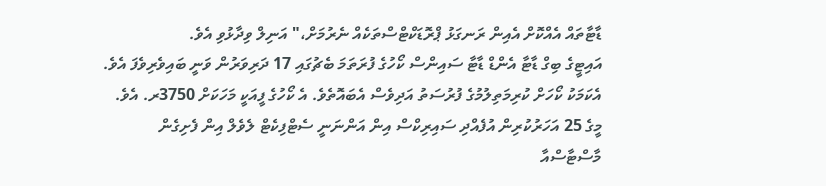ޑާޓާތައް އެއްކޮށް އެއިން ރަނގަޅު ޕްރޮޑަކްޓްސްތަކެއް ނެރުމަށް،" އަނިލް ވިދާޅުވި އެވެ.
އައިޓީގެ ބިގް ޑާޓާ އެންޑް ޑާޓާ ސައިންސް ކޯހުގެ ފުރަތަމަ ބެޗުގައި 17 ދަރިވަރުން ވަނީ ބައިވެރިވެފަ އެވެ. އެކަމަކު ކޯހަށް ކުރިމަތިލުމުގެ ފުރުސަތު އަދިވެސް އެބައޮތެވެ. އެ ކޯހުގެ ފީއަކީ މަހަކަށް 3750ރ. އެވެ.
މީގެ 25 އަހަރުކުރިން އުފެއްދި ސައިރިކްސް އިން އަންނަނީ ސެޓްފިކެޓް ލެވެލް އިން ފެށިގެން މާސްޓާސްއާ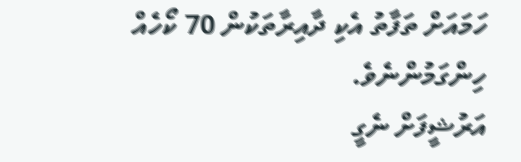ހަމައަށް ތަފާތު އެކި ދާއިރާތަކުން 70 ކޯހެއް ހިންގަމުންނެވެ.
އަރުޝީފަށް ނެގީ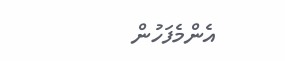އެންމެފަހުން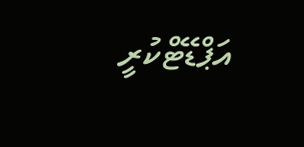އަޕްޑޭޓްކުރީ